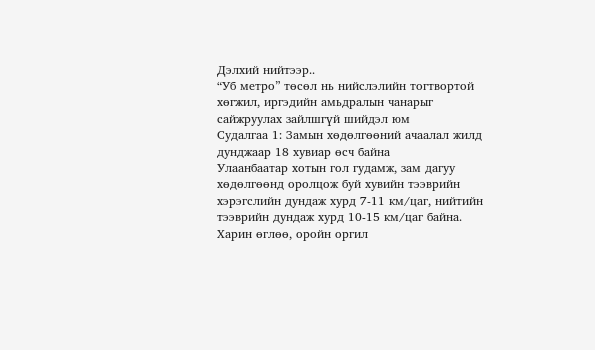Дэлхий нийтээр..
“Уб метро” төсөл нь нийслэлийн тогтвортой хөгжил, иргэдийн амьдралын чанарыг сайжруулах зайлшгүй шийдэл юм
Судалгаа 1: Замын хөдөлгөөний ачаалал жилд дунджаар 18 хувиар өсч байна
Улаанбаатар хотын гол гудамж, зам дагуу хөдөлгөөнд оролцож буй хувийн тээврийн хэрэгслийн дундаж хурд 7-11 км/цаг, нийтийн тээврийн дундаж хурд 10-15 км/цаг байна. Харин өглөө, оройн оргил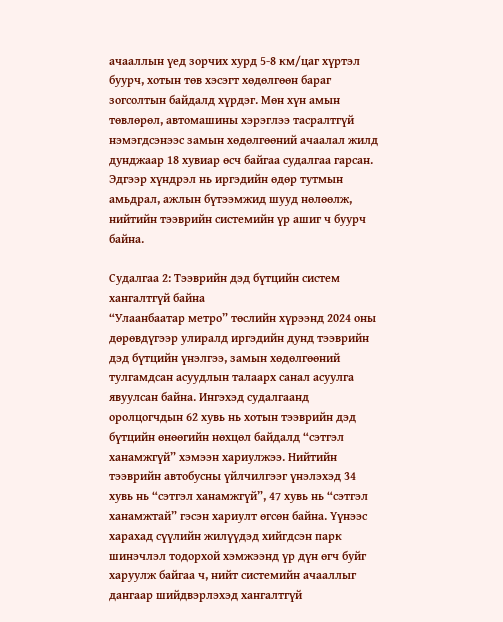ачааллын үед зорчих хурд 5-8 км/цаг хүртэл буурч, хотын төв хэсэгт хөдөлгөөн бараг зогсолтын байдалд хүрдэг. Мөн хүн амын төвлөрөл, автомашины хэрэглээ тасралтгүй нэмэгдсэнээс замын хөдөлгөөний ачаалал жилд дунджаар 18 хувиар өсч байгаа судалгаа гарсан. Эдгээр хүндрэл нь иргэдийн өдөр тутмын амьдрал, ажлын бүтээмжид шууд нөлөөлж, нийтийн тээврийн системийн үр ашиг ч буурч байна.

Судалгаа 2: Тээврийн дэд бүтцийн систем хангалтгүй байна
“Улаанбаатар метро” төслийн хүрээнд 2024 оны дөрөвдүгээр улиралд иргэдийн дунд тээврийн дэд бүтцийн үнэлгээ, замын хөдөлгөөний тулгамдсан асуудлын талаарх санал асуулга явуулсан байна. Ингэхэд судалгаанд оролцогчдын 62 хувь нь хотын тээврийн дэд бүтцийн өнөөгийн нөхцөл байдалд “сэтгэл ханамжгүй” хэмээн хариулжээ. Нийтийн тээврийн автобусны үйлчилгээг үнэлэхэд 34 хувь нь “сэтгэл ханамжгүй”, 47 хувь нь “сэтгэл ханамжтай” гэсэн хариулт өгсөн байна. Үүнээс харахад сүүлийн жилүүдэд хийгдсэн парк шинэчлэл тодорхой хэмжээнд үр дүн өгч буйг харуулж байгаа ч, нийт системийн ачааллыг дангаар шийдвэрлэхэд хангалтгүй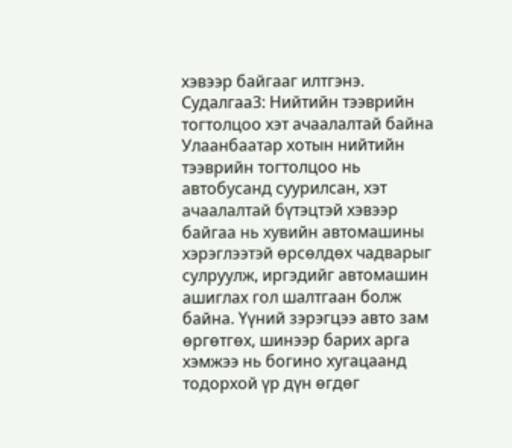хэвээр байгааг илтгэнэ.
Судалгаа3: Нийтийн тээврийн тогтолцоо хэт ачаалалтай байна
Улаанбаатар хотын нийтийн тээврийн тогтолцоо нь автобусанд суурилсан, хэт ачаалалтай бүтэцтэй хэвээр байгаа нь хувийн автомашины хэрэглээтэй өрсөлдөх чадварыг сулруулж, иргэдийг автомашин ашиглах гол шалтгаан болж байна. Үүний зэрэгцээ авто зам өргөтгөх, шинээр барих арга хэмжээ нь богино хугацаанд тодорхой үр дүн өгдөг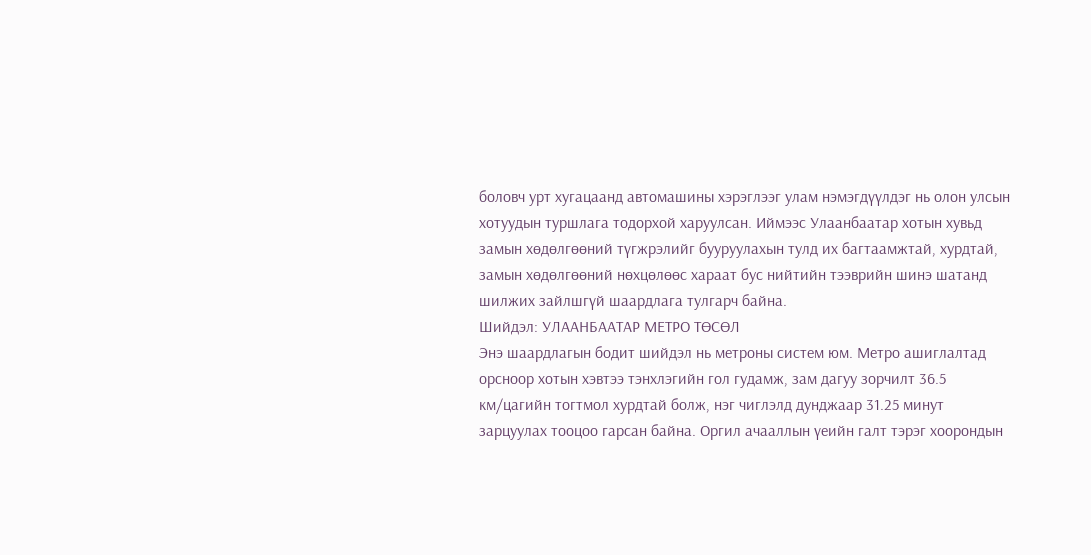боловч урт хугацаанд автомашины хэрэглээг улам нэмэгдүүлдэг нь олон улсын хотуудын туршлага тодорхой харуулсан. Иймээс Улаанбаатар хотын хувьд замын хөдөлгөөний түгжрэлийг бууруулахын тулд их багтаамжтай, хурдтай, замын хөдөлгөөний нөхцөлөөс хараат бус нийтийн тээврийн шинэ шатанд шилжих зайлшгүй шаардлага тулгарч байна.
Шийдэл: УЛААНБААТАР МЕТРО ТӨСӨЛ
Энэ шаардлагын бодит шийдэл нь метроны систем юм. Метро ашиглалтад орсноор хотын хэвтээ тэнхлэгийн гол гудамж, зам дагуу зорчилт 36.5 км/цагийн тогтмол хурдтай болж, нэг чиглэлд дунджаар 31.25 минут зарцуулах тооцоо гарсан байна. Оргил ачааллын үеийн галт тэрэг хоорондын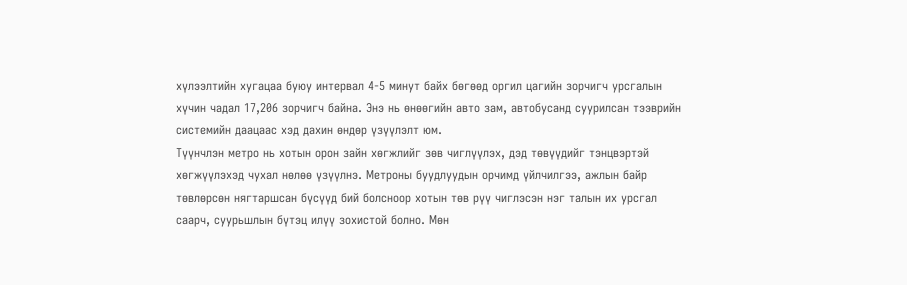хүлээлтийн хугацаа буюу интервал 4-5 минут байх бөгөөд оргил цагийн зорчигч урсгалын хүчин чадал 17,206 зорчигч байна. Энэ нь өнөөгийн авто зам, автобусанд суурилсан тээврийн системийн даацаас хэд дахин өндөр үзүүлэлт юм.
Түүнчлэн метро нь хотын орон зайн хөгжлийг зөв чиглүүлэх, дэд төвүүдийг тэнцвэртэй хөгжүүлэхэд чухал нөлөө үзүүлнэ. Метроны буудлуудын орчимд үйлчилгээ, ажлын байр төвлөрсөн нягтаршсан бүсүүд бий болсноор хотын төв рүү чиглэсэн нэг талын их урсгал саарч, суурьшлын бүтэц илүү зохистой болно. Мөн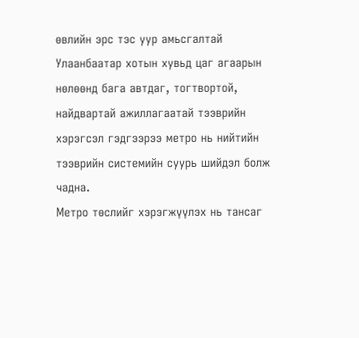өвлийн эрс тэс уур амьсгалтай Улаанбаатар хотын хувьд цаг агаарын нөлөөнд бага автдаг, тогтвортой, найдвартай ажиллагаатай тээврийн хэрэгсэл гэдгээрээ метро нь нийтийн тээврийн системийн суурь шийдэл болж чадна.
Метро төслийг хэрэгжүүлэх нь тансаг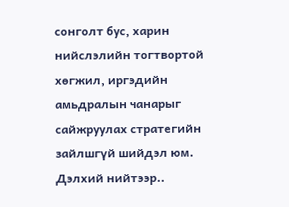сонголт бус, харин нийслэлийн тогтвортой хөгжил, иргэдийн амьдралын чанарыг сайжруулах стратегийн зайлшгүй шийдэл юм.
Дэлхий нийтээр..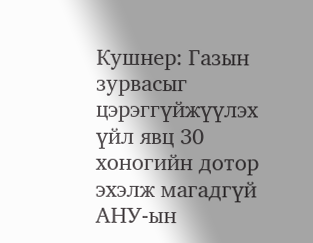Кушнер: Газын зурвасыг цэрэггүйжүүлэх үйл явц 30 хоногийн дотор эхэлж магадгүй
АНУ-ын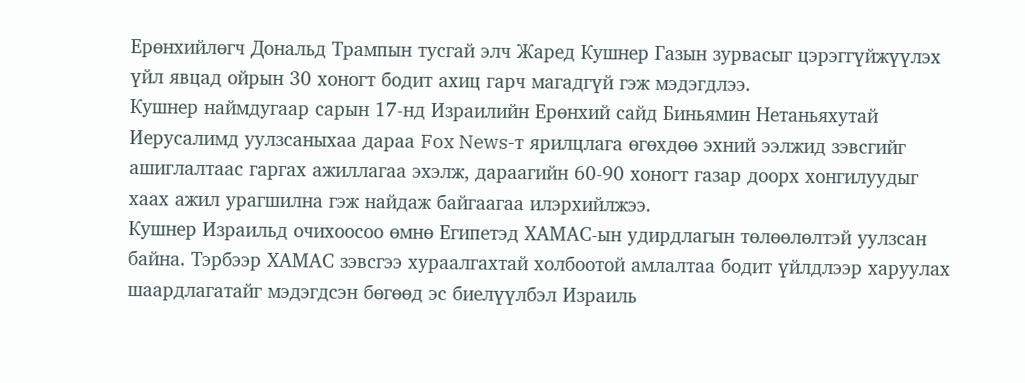Ерөнхийлөгч Дональд Трампын тусгай элч Жаред Кушнер Газын зурвасыг цэрэггүйжүүлэх үйл явцад ойрын 30 хоногт бодит ахиц гарч магадгүй гэж мэдэгдлээ.
Кушнер наймдугаар сарын 17-нд Израилийн Ерөнхий сайд Биньямин Нетаньяхутай Иерусалимд уулзсаныхаа дараа Fox News-т ярилцлага өгөхдөө эхний ээлжид зэвсгийг ашиглалтаас гаргах ажиллагаа эхэлж, дараагийн 60-90 хоногт газар доорх хонгилуудыг хаах ажил урагшилна гэж найдаж байгаагаа илэрхийлжээ.
Кушнер Израильд очихоосоо өмнө Египетэд ХАМАС-ын удирдлагын төлөөлөлтэй уулзсан байна. Тэрбээр ХАМАС зэвсгээ хураалгахтай холбоотой амлалтаа бодит үйлдлээр харуулах шаардлагатайг мэдэгдсэн бөгөөд эс биелүүлбэл Израиль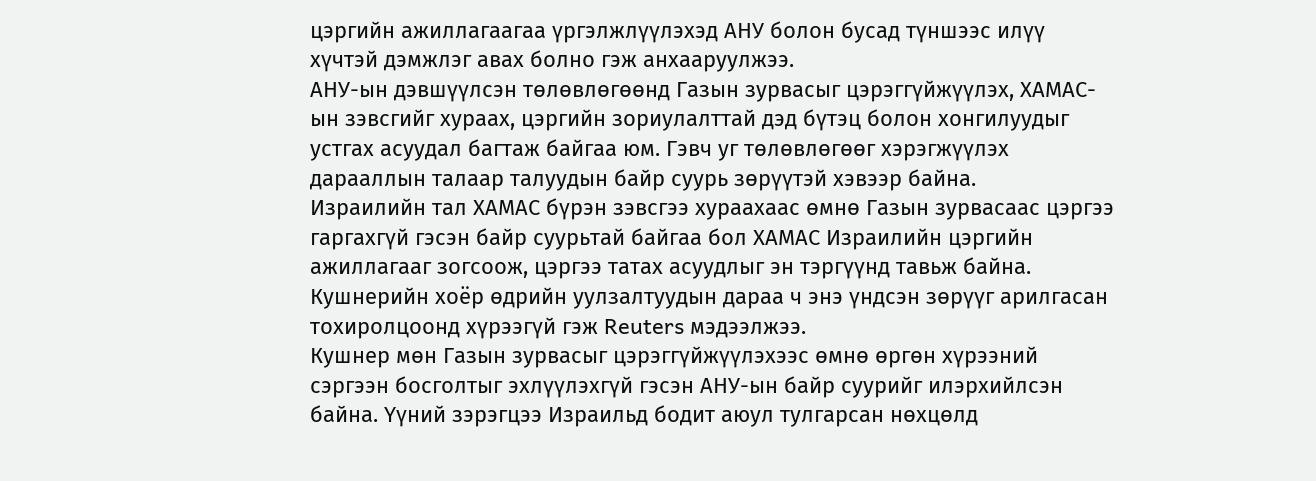цэргийн ажиллагаагаа үргэлжлүүлэхэд АНУ болон бусад түншээс илүү хүчтэй дэмжлэг авах болно гэж анхааруулжээ.
АНУ-ын дэвшүүлсэн төлөвлөгөөнд Газын зурвасыг цэрэггүйжүүлэх, ХАМАС-ын зэвсгийг хураах, цэргийн зориулалттай дэд бүтэц болон хонгилуудыг устгах асуудал багтаж байгаа юм. Гэвч уг төлөвлөгөөг хэрэгжүүлэх дарааллын талаар талуудын байр суурь зөрүүтэй хэвээр байна.
Израилийн тал ХАМАС бүрэн зэвсгээ хураахаас өмнө Газын зурвасаас цэргээ гаргахгүй гэсэн байр суурьтай байгаа бол ХАМАС Израилийн цэргийн ажиллагааг зогсоож, цэргээ татах асуудлыг эн тэргүүнд тавьж байна. Кушнерийн хоёр өдрийн уулзалтуудын дараа ч энэ үндсэн зөрүүг арилгасан тохиролцоонд хүрээгүй гэж Reuters мэдээлжээ.
Кушнер мөн Газын зурвасыг цэрэггүйжүүлэхээс өмнө өргөн хүрээний сэргээн босголтыг эхлүүлэхгүй гэсэн АНУ-ын байр суурийг илэрхийлсэн байна. Үүний зэрэгцээ Израильд бодит аюул тулгарсан нөхцөлд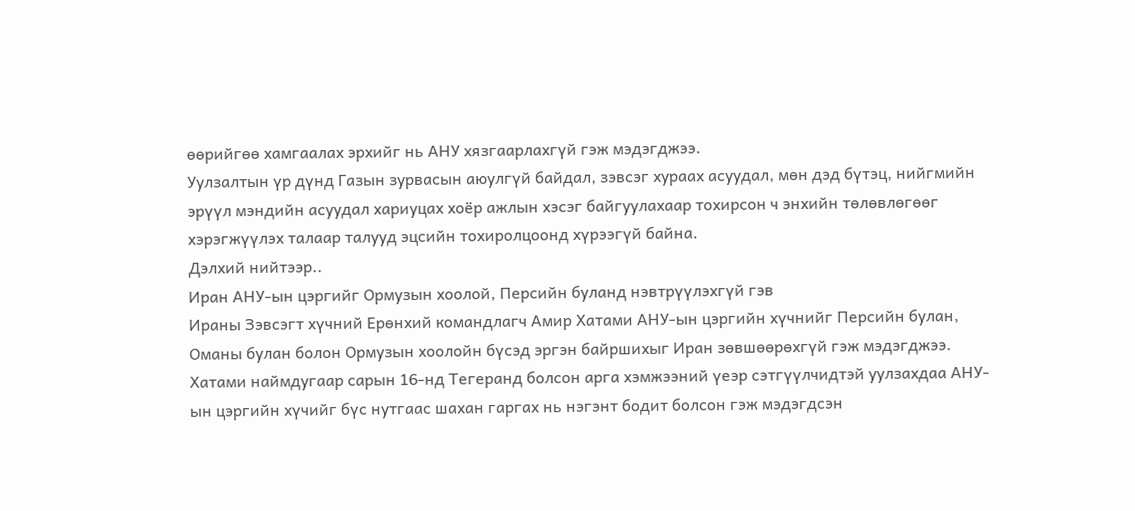өөрийгөө хамгаалах эрхийг нь АНУ хязгаарлахгүй гэж мэдэгджээ.
Уулзалтын үр дүнд Газын зурвасын аюулгүй байдал, зэвсэг хураах асуудал, мөн дэд бүтэц, нийгмийн эрүүл мэндийн асуудал хариуцах хоёр ажлын хэсэг байгуулахаар тохирсон ч энхийн төлөвлөгөөг хэрэгжүүлэх талаар талууд эцсийн тохиролцоонд хүрээгүй байна.
Дэлхий нийтээр..
Иран АНУ-ын цэргийг Ормузын хоолой, Персийн буланд нэвтрүүлэхгүй гэв
Ираны Зэвсэгт хүчний Ерөнхий командлагч Амир Хатами АНУ-ын цэргийн хүчнийг Персийн булан, Оманы булан болон Ормузын хоолойн бүсэд эргэн байршихыг Иран зөвшөөрөхгүй гэж мэдэгджээ.
Хатами наймдугаар сарын 16-нд Тегеранд болсон арга хэмжээний үеэр сэтгүүлчидтэй уулзахдаа АНУ-ын цэргийн хүчийг бүс нутгаас шахан гаргах нь нэгэнт бодит болсон гэж мэдэгдсэн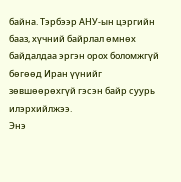байна. Тэрбээр АНУ-ын цэргийн бааз, хүчний байрлал өмнөх байдалдаа эргэн орох боломжгүй бөгөөд Иран үүнийг зөвшөөрөхгүй гэсэн байр суурь илэрхийлжээ.
Энэ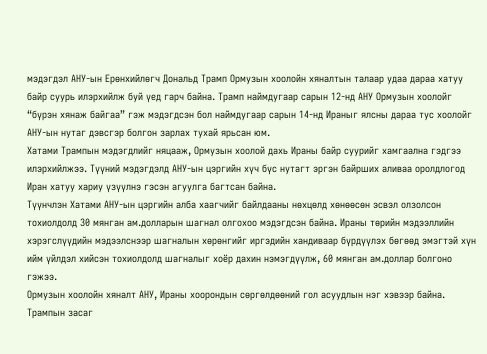мэдэгдэл АНУ-ын Ерөнхийлөгч Дональд Трамп Ормузын хоолойн хяналтын талаар удаа дараа хатуу байр суурь илэрхийлж буй үед гарч байна. Трамп наймдугаар сарын 12-нд АНУ Ормузын хоолойг “бүрэн хянаж байгаа” гэж мэдэгдсэн бол наймдугаар сарын 14-нд Ираныг ялсны дараа тус хоолойг АНУ-ын нутаг дэвсгэр болгон зарлах тухай ярьсан юм.
Хатами Трампын мэдэгдлийг няцааж, Ормузын хоолой дахь Ираны байр суурийг хамгаална гэдгээ илэрхийлжээ. Түүний мэдэгдэлд АНУ-ын цэргийн хүч бүс нутагт эргэн байрших аливаа оролдлогод Иран хатуу хариу үзүүлнэ гэсэн агуулга багтсан байна.
Түүнчлэн Хатами АНУ-ын цэргийн алба хаагчийг байлдааны нөхцөлд хөнөөсөн эсвэл олзолсон тохиолдолд 30 мянган ам.долларын шагнал олгохоо мэдэгдсэн байна. Ираны төрийн мэдээллийн хэрэгслүүдийн мэдээлснээр шагналын хөрөнгийг иргэдийн хандиваар бүрдүүлэх бөгөөд эмэгтэй хүн ийм үйлдэл хийсэн тохиолдолд шагналыг хоёр дахин нэмэгдүүлж, 60 мянган ам.доллар болгоно гэжээ.
Ормузын хоолойн хяналт АНУ, Ираны хоорондын сөргөлдөөний гол асуудлын нэг хэвээр байна. Трампын засаг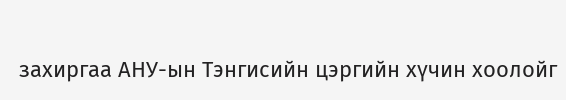захиргаа АНУ-ын Тэнгисийн цэргийн хүчин хоолойг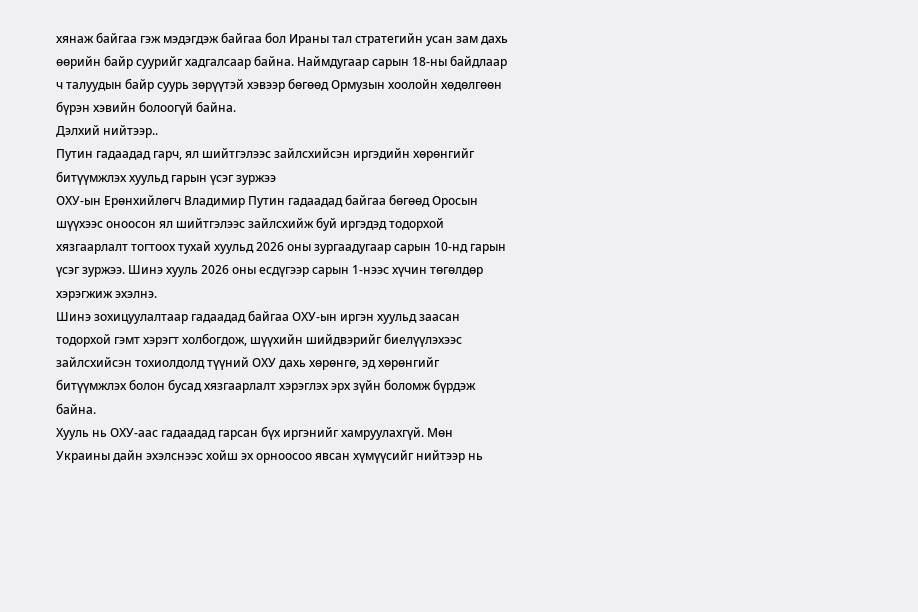хянаж байгаа гэж мэдэгдэж байгаа бол Ираны тал стратегийн усан зам дахь өөрийн байр суурийг хадгалсаар байна. Наймдугаар сарын 18-ны байдлаар ч талуудын байр суурь зөрүүтэй хэвээр бөгөөд Ормузын хоолойн хөдөлгөөн бүрэн хэвийн болоогүй байна.
Дэлхий нийтээр..
Путин гадаадад гарч, ял шийтгэлээс зайлсхийсэн иргэдийн хөрөнгийг битүүмжлэх хуульд гарын үсэг зуржээ
ОХУ-ын Ерөнхийлөгч Владимир Путин гадаадад байгаа бөгөөд Оросын шүүхээс оноосон ял шийтгэлээс зайлсхийж буй иргэдэд тодорхой хязгаарлалт тогтоох тухай хуульд 2026 оны зургаадугаар сарын 10-нд гарын үсэг зуржээ. Шинэ хууль 2026 оны есдүгээр сарын 1-нээс хүчин төгөлдөр хэрэгжиж эхэлнэ.
Шинэ зохицуулалтаар гадаадад байгаа ОХУ-ын иргэн хуульд заасан тодорхой гэмт хэрэгт холбогдож, шүүхийн шийдвэрийг биелүүлэхээс зайлсхийсэн тохиолдолд түүний ОХУ дахь хөрөнгө, эд хөрөнгийг битүүмжлэх болон бусад хязгаарлалт хэрэглэх эрх зүйн боломж бүрдэж байна.
Хууль нь ОХУ-аас гадаадад гарсан бүх иргэнийг хамруулахгүй. Мөн Украины дайн эхэлснээс хойш эх орноосоо явсан хүмүүсийг нийтээр нь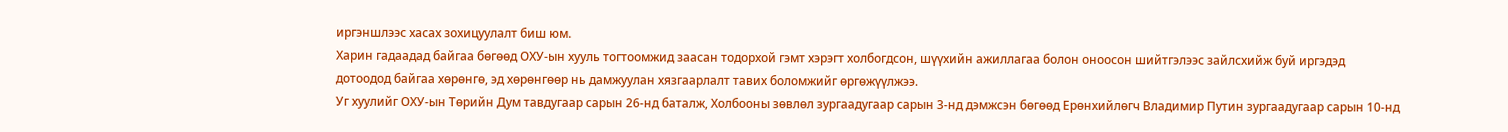иргэншлээс хасах зохицуулалт биш юм.
Харин гадаадад байгаа бөгөөд ОХУ-ын хууль тогтоомжид заасан тодорхой гэмт хэрэгт холбогдсон, шүүхийн ажиллагаа болон оноосон шийтгэлээс зайлсхийж буй иргэдэд дотоодод байгаа хөрөнгө, эд хөрөнгөөр нь дамжуулан хязгаарлалт тавих боломжийг өргөжүүлжээ.
Уг хуулийг ОХУ-ын Төрийн Дум тавдугаар сарын 26-нд баталж, Холбооны зөвлөл зургаадугаар сарын 3-нд дэмжсэн бөгөөд Ерөнхийлөгч Владимир Путин зургаадугаар сарын 10-нд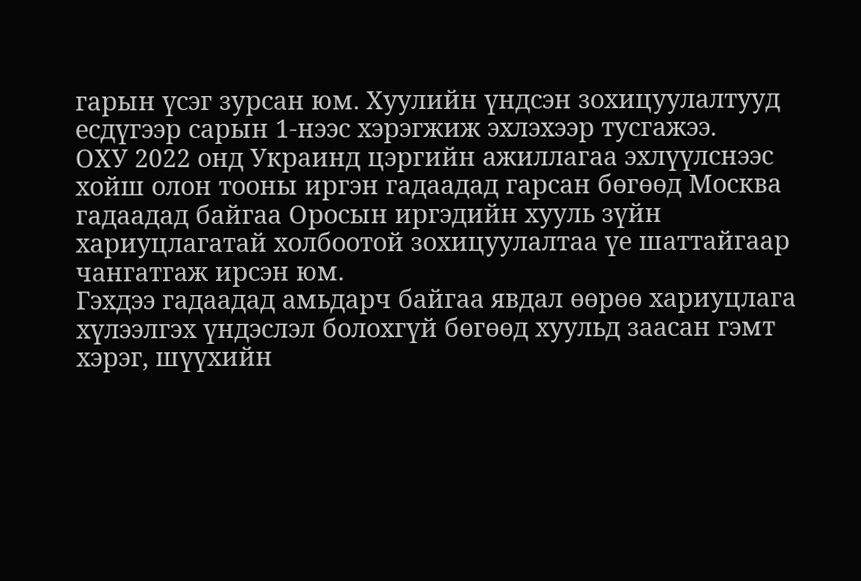гарын үсэг зурсан юм. Хуулийн үндсэн зохицуулалтууд есдүгээр сарын 1-нээс хэрэгжиж эхлэхээр тусгажээ.
ОХУ 2022 онд Украинд цэргийн ажиллагаа эхлүүлснээс хойш олон тооны иргэн гадаадад гарсан бөгөөд Москва гадаадад байгаа Оросын иргэдийн хууль зүйн хариуцлагатай холбоотой зохицуулалтаа үе шаттайгаар чангатгаж ирсэн юм.
Гэхдээ гадаадад амьдарч байгаа явдал өөрөө хариуцлага хүлээлгэх үндэслэл болохгүй бөгөөд хуульд заасан гэмт хэрэг, шүүхийн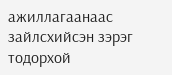ажиллагаанаас зайлсхийсэн зэрэг тодорхой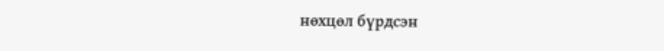нөхцөл бүрдсэн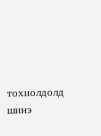тохиолдолд шинэ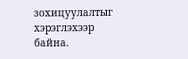зохицуулалтыг хэрэглэхээр байна.